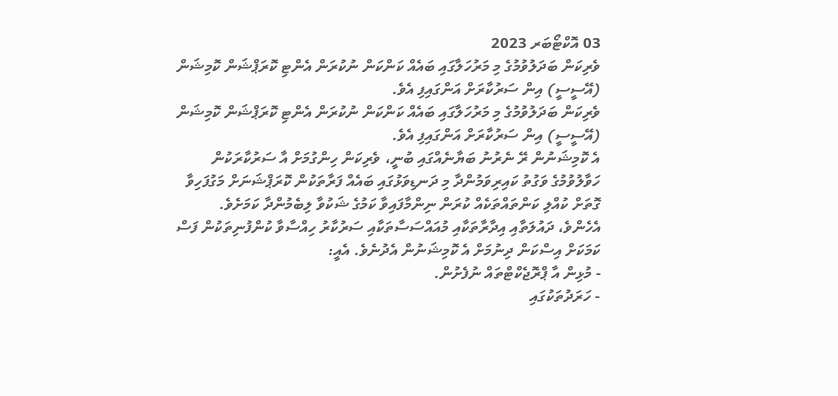03 އޮކްޓޯބަރ 2023
ވެރިކަން ބަދަލުވުމުގެ މި މަރުހަލާގައި ބައެއް ކަންކަން ނުކުރަން އެންޓި ކޮރަޕްޝަން ކޮމިޝަން (އޭސީސީ) އިން ސަރުކާރަށް އަންގައިފި އެވެ.
ވެރިކަން ބަދަލުވުމުގެ މި މަރުހަލާގައި ބައެއް ކަންކަން ނުކުރަން އެންޓި ކޮރަޕްޝަން ކޮމިޝަން (އޭސީސީ) އިން ސަރުކާރަށް އަންގައިފި އެވެ.
އެ ކޮމިޝަނުން ރޭ ނެރުނު ބަޔާނެއްގައި ބުނީ، ވެރިކަން ހިންގުމަށް އާ ސަރުކާރަކުން ހަވާލުވުމުގެ ވަގުތު ކައިރިވަމުންދާ މި ދަނޑިވަޅުގައި ބައެއް ފަރާތަކުން ކޮރަޕްޝަނަށް މަގުފަހިވާ ގޮތަށް ކުއްލި ކަންތައްތަކެއް ކުރަން ނިންމާފައިވާ ކަމުގެ ޝަކުވާ ލިބެމުންދާ ކަމަށެވެ.
އެހެންވެ، ދައުލަތާއި އިދާރާތަކާއި މުއައްސަސާތަކާއި ސަރުކާރު ހިއްސާވާ ކުންފުނިތަކުން ފަސް ކަމަކަށް އިސްކަން ދިނުމަށް އެ ކޮމިޝަނުން އެދުނެވެ. އެއީ:
- މުޅިން އާ ޕްރޮޖެކްޓްތައް ނުފެށުން.
- ހަރަދުތަކުގައި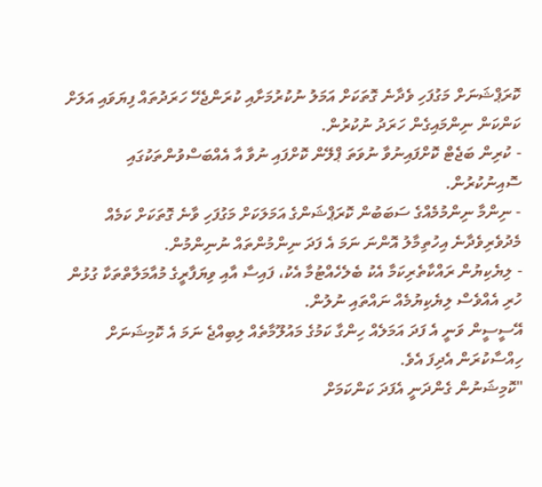ކޮރަޕްޝަނަށް މަގުފަހި ވެދާނެ ގޮތަކަށް އަމަލު ނުކުރުމަށާއި ކުރަންޖެހޭ ހަރަދުތައް ފިޔަވައި އަލަށް ކަންކަން ނިންމައިގެން ހަރަދު ނުކުރުން.
- ކުރިން ބަޖެޓް ކޮށްފައިނުވާ ނުވަތަ ޕްލޭން ކޮށްފައި ނުވާ އާ އެއްބަސްވުންތަކުގައި ސޮއިނުކުރުން.
- ނިންމާ ނިންމުމެއްގެ ސަބަބުން ކޮރަޕްޝަންގެ އަމަލަކަށް މަގުފަހި ވާނެ ގޮތަކަށް ކަމެއް މެދުވެރިވެދާނެ އިހުތިމާލު އޮންނަ ނަމަ އެ ފަދަ ނިންމުންތައް ނުނިންމުން.
- ލިޔެކިޔުން ރައްކާތެރިކަމާ އެކު ބެލެހެއްޓުމާ އެކު، ފައިސާ އާއި ވިޔަފާރީގެ މުއާމަލާތްތަކާ ގުޅުން ހުރި އެއްވެސް ލިޔެކިޔުމެއް ނައްތައި ނުލުން.
އޭސީސީން ވަނީ އެ ފަދަ އަމަލެއް ހިންގާ ކަމުގެ މައުލޫމާތެއް ލިބިއްޖެ ނަމަ އެ ކޮމިޝަނަށް ހިއްސާކުރަން އެދިފަ އެވެ.
"ކޮމިޝަނުން ގެންދަނީ އެފަދަ ކަންކަމަށް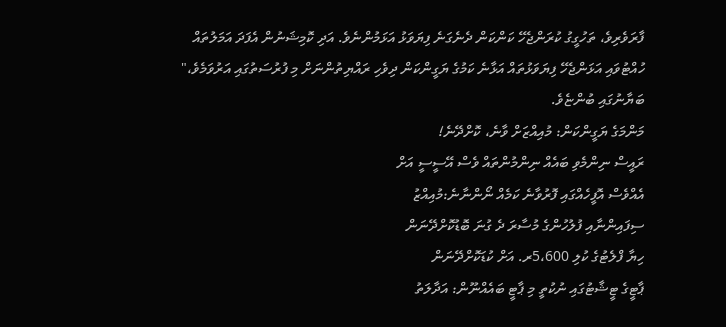ފާރަވެރިވެ، ތަހުގީގު ކުރަންޖެހޭ ކަންކަން ދެނެގަނެ ފިޔަވަޅު އަޅަމުންނެވެ. އަދި ކޮމިޝަނުން އެފަދަ އަމަލުތައް ހުއްޓުވައި އަޅަންޖެހޭ ފިޔަވަޅުތައް އަޅާނެ ކަމުގެ ޔަގީންކަން ދިވެހި ރައްޔިތުންނަށް މި ފުރުސަތުގައި އަރުވަމެވެ،" ބަޔާނުގައި ބުންޏެވެ.
މަންމަގެ ޔަގީންކަން: މުއިއްޒަށް ވާނެ، ކޮށްދޭނެ!
ރައީސް ނިންމެވި ބައެއް ނިންމުންތައް ވެސް އޭސީސީ އަށް
އެއްވެސް އޮފީހެއްގައި ފޮރުވާނެ ކަމެއް ނޯންނާނެ:މުއިއްޒު
ސިފައިންނާއި ފުލުހުންގެ މުސާރަ ދެ ގުނަ ބޮޑުކޮށްދޭނަން
ހިޔާ ފްލެޓުގެ ކުލި 5،600ރ. އަށް ކުޑަކޮށްދޭނަން
ޕާޓީގެ ޓީޝާޓުގައި ނުކުތީ މި ޕާޓީ ބައެއްނޫން: އަދާލަތު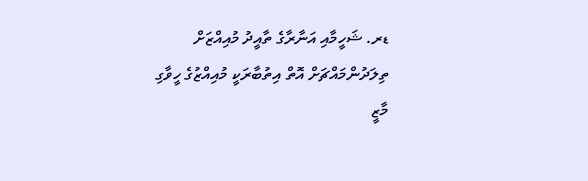ޑރ. ޝަހީމާއި އަނާރާގެ ތާއީދު މުއިއްޒަށް
ތިލަދުންމައްޗަށް އޮތް އިތުބާރަކީ މުއިއްޒުގެ ހީވާގި މާޒީ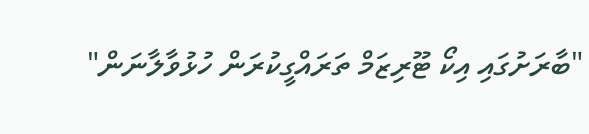"ބާރަށުގައި އިކޯ ޓޫރިޒަމް ތަރައްގީކުރަން ހުޅުވާލާނަން"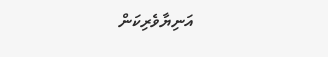އަނިޔާވެރިކަން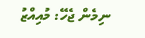ނިމެން ޖެހޭ: މުއިއްޒު